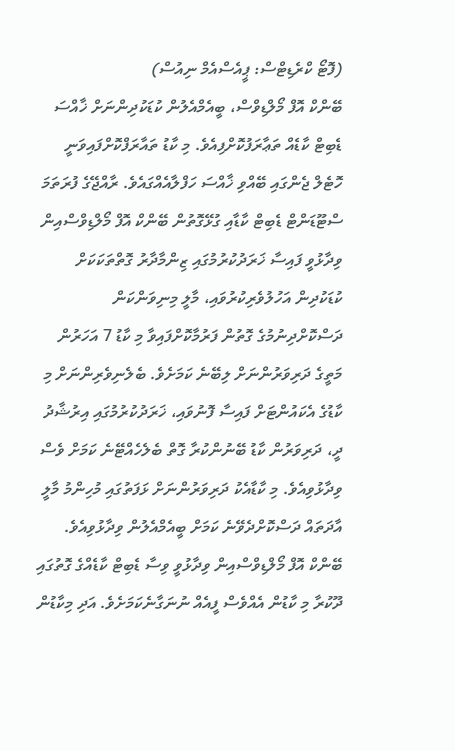(ފޮޓޯ ކްރެޑިޓްސް: ޕީއެސްއެމް ނިއުސް)
ބޭންކް އޮފް މޯލްޑިވްސް، ބީއެމްއެލުން ކުޑަކުދިންނަށް ޚާއްސަ ޑެބިޓް ކާޑެއް ތަޢާރަފުކޮށްފިއެވެ. މި ކާޑު ތައާރަފްކޮށްފައިވަނީ ހޮޓެލް ޖެންގައި ބޭއްވި ޚާއްސަ ހަފްލާއެއްގައެވެ. ރާއްޖޭގެ ފުރަތަމަ ސްޓޫޑަންޓް ޑެބިޓް ކާޑާއި ގުޅޭގޮތުން ބޭންކް އޮފް މޯލްޑިވްސްއިން ވިދާޅުވީ ފައިސާ ޚަރަދުކުރުމުގައި ޒިންމާދާރު ގޮތްތަކަކަށް ކުޑަކުދިން އަހުލުވެރިކުރުވައި، މާލީ މިނިވަންކަން ދަސްކޮށްދިނުމުގެ ގޮތުން ފަރުމާކޮށްފައިވާ މި ކާޑު 7 އަހަރުން މަތީގެ ދަރިވަރުންނަށް ލިބޭނެ ކަމަށެވެ. ބެލެނިވެރިންނަށް މި ކާޑުގެ އެކައުންޓަށް ފައިސާ ފޮނުވައި، ޚަރަދުކުރުމުގައި އިރުޝާދު ދީ، ދަރިވަރުން ކާޑު ބޭނުންކުރާ ގޮތް ބެލެހެއްޓޭނެ ކަމަށް ވެސް ވިދާޅުވިއެވެ. މި ކާޑާއެކު ދަރިވަރުންނަށް ޅަފަތުގައި މުހިންމު މާލީ އާދަތައް ދަސްކޮށްދެވޭނެ ކަމަށް ބީއެމްއެލުން ވިދާޅުވިއެވެ.
ބޭންކް އޮފް މޯލްޑިވްސްއިން ވިދާޅުވީ ވިސާ ޑެބިޓް ކާޑެއްގެ ގޮތުގައި ދޫކުރާ މި ކާޑުން އެއްވެސް ފީއެއް ނުނަގާނެކަމަށެވެ. އަދި މިކާޑުން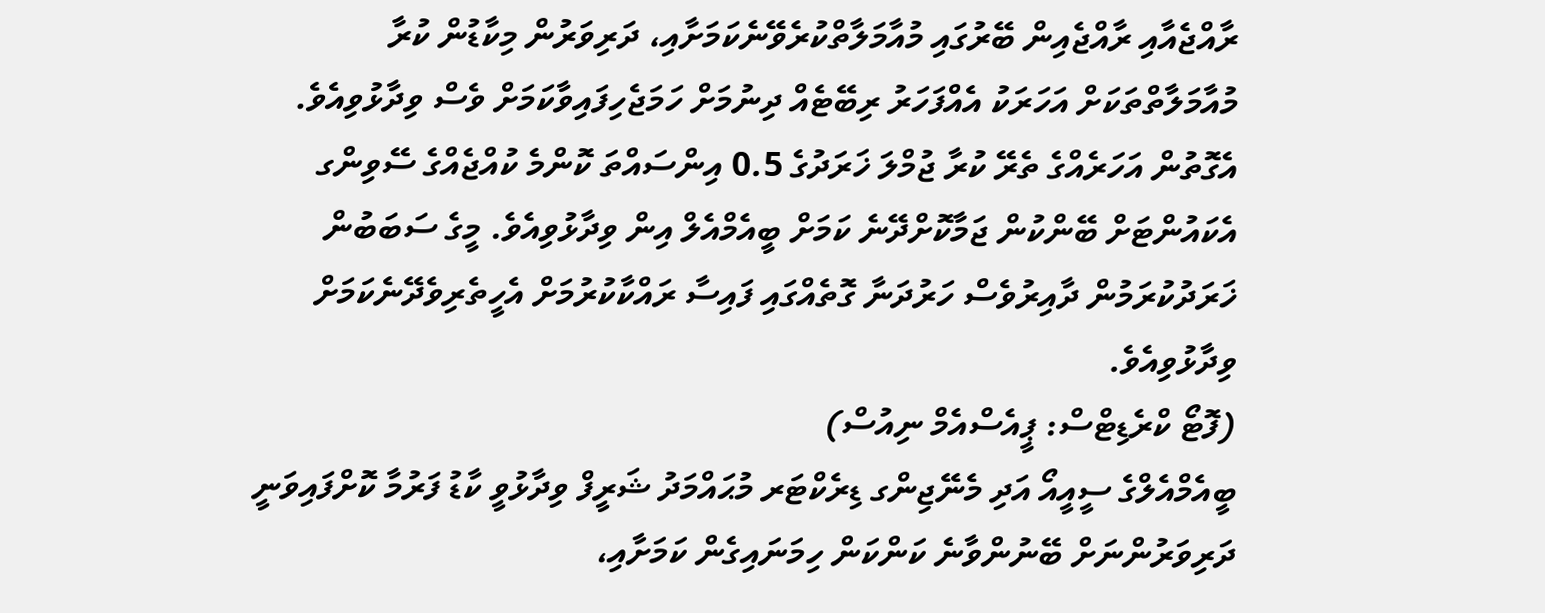ރާއްޖެއާއި ރާއްޖެއިން ބޭރުގައި މުއާމަލާތްކުރެވޭނެކަމަށާއި، ދަރިވަރުން މިކާޑުން ކުރާ މުއާމަލާތްތަކަށް އަހަރަކު އެއްފަހަރު ރިބޭޓެއް ދިނުމަށް ހަމަޖެހިފައިވާކަމަށް ވެސް ވިދާޅުވިއެވެ. އެގޮތުން އަހަރެއްގެ ތެރޭ ކުރާ ޖުމްލަ ޚަރަދުގެ 0.5 އިންސައްތަ ކޮންމެ ކުއްޖެއްގެ ސޭވިންގ އެކައުންޓަށް ބޭންކުން ޖަމާކޮށްދޭނެ ކަމަށް ބީއެމްއެލް އިން ވިދާޅުވިއެވެ. މީގެ ސަބަބުން ޚަރަދުކުރަމުން ދާއިރުވެސް ހަރުދަނާ ގޮތެއްގައި ފައިސާ ރައްކާކުރުމަށް އެހީތެރިވެދޭނެކަމަށް ވިދާޅުވިއެވެ.
(ފޮޓޯ ކްރެޑިޓްސް: ޕީއެސްއެމް ނިއުސް)
ބީއެމްއެލްގެ ސީއީއޯ އަދި މެނޭޖިންގ ޑިރެކްޓަރ މުޙައްމަދު ޝަރީފް ވިދާޅުވީ ކާޑު ފަރުމާ ކޮށްފައިވަނީ ދަރިވަރުންނަށް ބޭނުންވާނެ ކަންކަން ހިމަނައިގެން ކަމަށާއި،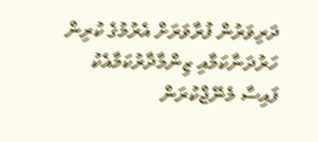ދަރިވަރުން ފުރާވަރަށް އެރުމުގެ ކުރިން ހަރުދަނާކަމާއި ޒިންމާދާރުކަމާއެކު ފައިސާ މެނޭޖްކުރަން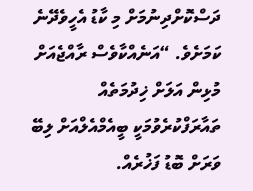ދަސްކޮށްދިނުމަށް މި ކާޑު އެހީވެދޭނެ ކަމަށެވެ. “އަނެއްކާވެސް ރާއްޖެއަށް މުޅިން އަލަށް ޚިދުމަތެއް ތައާރަފްކުރެވުމަކީ ބީއެމްއެލްއަށް ލިބޭ ވަރަށް ބޮޑު ފަޚުރެއް.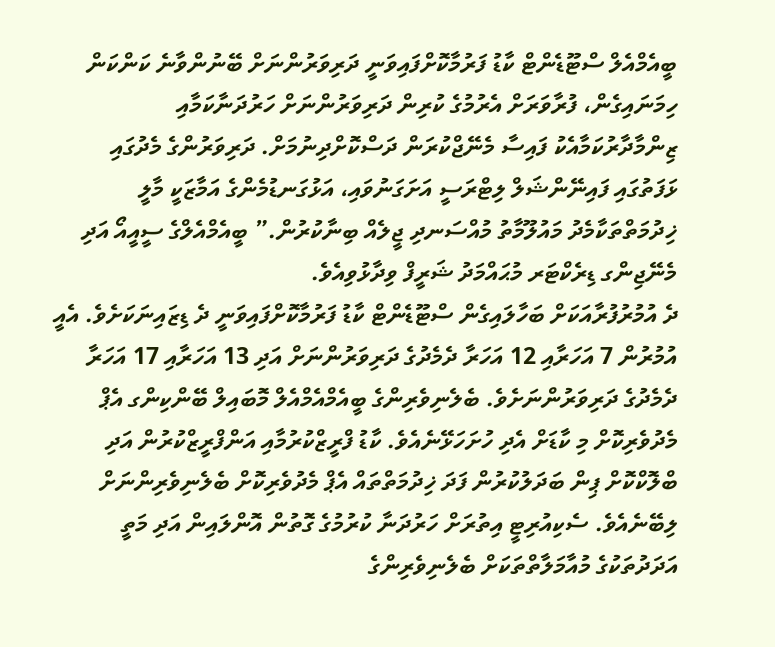ބީއެމްއެލް ސްޓޫޑެންޓް ކާޑު ފަރުމާކޮށްފައިވަނީ ދަރިވަރުންނަށް ބޭނުންވާނެ ކަންކަން ހިމަނައިގެން، ފުރާވަރަށް އެރުމުގެ ކުރިން ދަރިވަރުންނަށް ހަރުދަނާކަމާއި ޒިންމާދާރުކަމާއެކު ފައިސާ މެނޭޖްކުރަން ދަސްކޮށްދިނުމަށް. ދަރިވަރުންގެ މެދުގައި ޅަފަތުގައި ފައިނޭންޝަލް ލިޓްރަސީ އަށަގަނުވައި، އަޅުގަނޑުމެންގެ އަމާޒަކީ މާލީ ޚިދުމަތްތަކާމެދު މައުލޫމާތު މުއްސަނދި ޖީލެއް ބިނާކުރުން.” ބީއެމްއެލްގެ ސީއީއޯ އަދި މެނޭޖިންގ ޑިރެކްޓަރ މުޙައްމަދު ޝަރީފް ވިދާޅުވިއެވެ.
ދެ އުމުރުފުރާއަކަށް ބަހާލައިގެން ސްޓޫޑެންޓް ކާޑު ފަރުމާކޮށްފައިވަނީ ދެ ޑިޒައިނަކަށެވެ. އެއީ އުމުރުން 7 އަހަރާއި 12 އަހަރާ ދެމެދުގެ ދަރިވަރުންނަށް އަދި 13 އަހަރާއި 17 އަހަރާ ދެމެދުގެ ދަރިވަރުންނަށެވެ. ބެލެނިވެރިންގެ ބީއެމްއެމްއެލް މޮބައިލް ބޭންކިންގ އެޕް މެދުވެރިކޮށް މި ކާޑަށް އެދި ހުށަހަޅޭނެއެވެ. ކާޑު ފްރީޒްކުރުމާއި އަންފްރީޒްކުރުން އަދި ބްލޮކްކޮށް ޕިން ބަދަލުކުރުން ފަދަ ޚިދުމަތްތައް އެޕް މެދުވެރިކޮށް ބެލެނިވެރިންނަށް ލިބޭނެއެވެ. ސެކިއުރިޓީ އިތުރަށް ހަރުދަނާ ކުރުމުގެ ގޮތުން އޮންލައިން އަދި މަތީ އަދަދުތަކުގެ މުއާމަލާތްތަކަށް ބެލެނިވެރިންގެ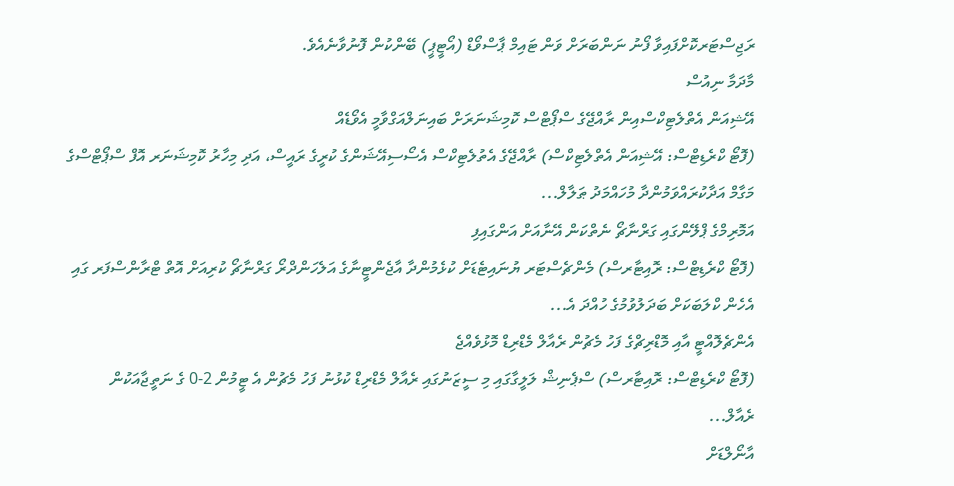ރަޖިސްޓަރކޮށްފައިވާ ފޯނު ނަންބަރަށް ވަން ޓައިމް ޕާސްވޯޑް (އޯޓީޕީ) ބޭންކުން ފޮނުވާނެއެވެ.
މާދަމާ ނިއުސް
އޭޝިއަން އެތްލެޓިކްސްއިން ރާއްޖޭގެ ސްޕޯޓްސް ކޮމިޝަނަރަށް ބައިނަލްއަގްވާމީ އެވޯޑެއް
(ފޮޓޯ ކްރެޑިޓްސް: އޭޝިއަން އެތްލެޓިކްސް) ރާއްޖޭގެ އެތުލެޓިކްސް އެސޯސިއޭޝަންގެ ކުރީގެ ރައީސް، އަދި މިހާރު ކޮމިޝަނަރ އޮފް ސްޕޯޓްސްގެ މަގާމް އަދާކުރައްވަމުންދާ މުހައްމަދު ޠަލާލް...
އަމޮރިމްގެ ޕްލޭންގައި ގަރްނާޗޯ ނެތްކަން އޭނާއަށް އަންގައިފި
(ފޮޓޯ ކްރެޑިޓްސް: ރޮއިޓާރސް) މެންޗެސްޓަރ ޔުނައިޓެޑަށް ކުޅެމުންދާ އާޖެންޓީނާގެ އަލެހަންދްރޯ ގަރްނާޗޯ ކުރިއަށް އޮތް ޓްރާންސްފަރ ގައި އެހެން ކްލަބަކަށް ބަދަލުވުމުގެ ހުއްދަ އެ...
އެންޗެލޮއްޓީ އާއި މޮޑްރިޗްގެ ފަހު މެޗުން ރެއާލް މެޑްރިޑް މޮޅުވެއްޖެ
(ފޮޓޯ ކްރެޑިޓްސް: ރޮއިޓާރސް) ސްޕެނިޝް ލަލީގާގައި މި ސީޒަނުގައި ރެއާލް މެޑްރިޑް ކުޅުނު ފަހު މެޗުން އެ ޓީމުން 2-0 ގެ ނަތީޖާއަކުން ރެއާލް...
އާނޯލްޑަށް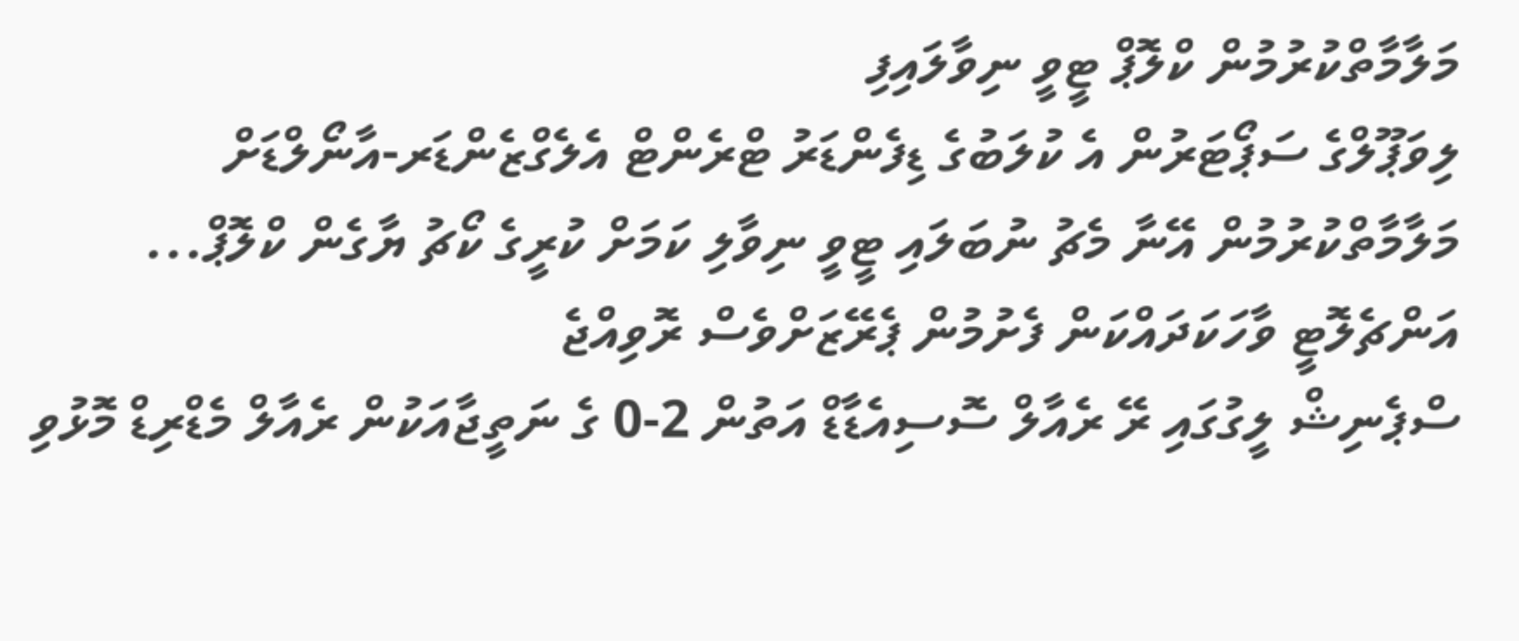މަލާމާތްކުރުމުން ކްލޮޕް ޓީވީ ނިވާލައިފި
ލިވަޕޫލްގެ ސަޕޯޓަރުން އެ ކުލަބުގެ ޑިފެންޑަރު ޓްރެންޓް އެލެގްޒެންޑަރ-އާނޯލްޑަށް މަލާމާތްކުރުމުން އޭނާ މެޗު ނުބަލައި ޓީވީ ނިވާލި ކަމަށް ކުރީގެ ކޯޗު ޔާގެން ކްލޮޕް...
އަންޗެލޮޓީ ވާހަކަދައްކަން ފެށުމުން ޕެރޭޒަށްވެސް ރޮވިއްޖެ
ސްޕެނިޝް ލީގުގައި ރޭ ރެއާލް ސޮސިއެޑާޑް އަތުން 2-0 ގެ ނަތީޖާއަކުން ރެއާލް މެޑްރިޑް މޮޅުވި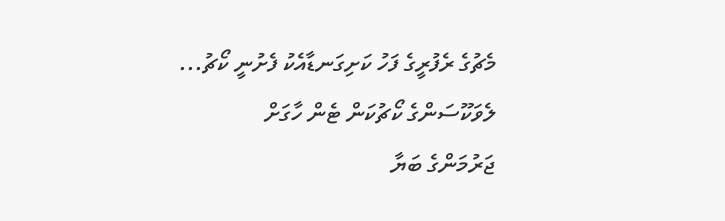މެޗުގެ ރެފުރީގެ ފަހު ކަށިގަނޑާއެކު ފެށުނީ ކޯޗު...
ލެވަކޫސަންގެ ކޯޗުކަން ޓެން ހާގަށް
ޖަރުމަންގެ ބަޔާ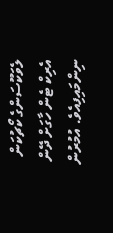ލެވަކޫސަންގެ ކޯޗުކަން އެރިކް ޓެން ހާގަށް ދޭން ނިންމައިފިއެވެ. އުމުރުން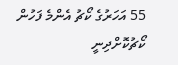55 އަހަރުގެ ކޯޗު އެންމެ ފަހުން ކޯޗުކޮށްދިނީ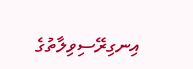އިނގިރޭސިވިލާތުގެ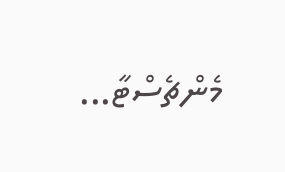މެންޗެސްޓާ...